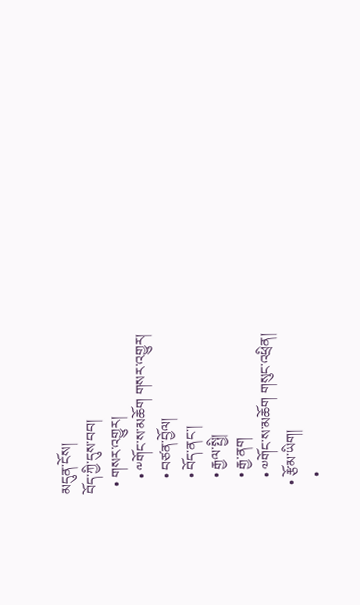མདུན་ངོས།
བོད་ཀྱི་དུས་བབ།
  • གསར་འགྱུར།
    • ༸གོང་ས་མཆོག གསར་འགྱུར།
    • བཙན་བྱོལ།
    • བོད་ནང་།
    • རྒྱལ་སྤྱི།
    • རྒྱ་ནག
    • ༧གོང་ས་མཆོག གསུང་འཕྲིན།
  • རྩོམ་ཡིག།
    •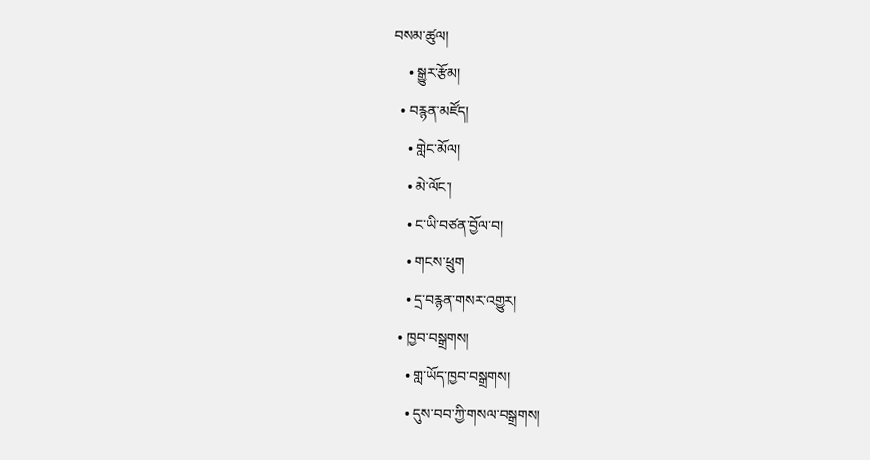བསམ་ཚུལ།
    • སྒྱུར་རྩོམ།
  • བརྙན་མཛོད།
    • གླེང་མོལ།
    • མེ་ལོང་།
    • ང་ཡི་བཙན་བྱོལ་བ།
    • གངས་ཕྲུག
    • དྲ་བརྙན་གསར་འགྱུར།
  • ཁྱབ་བསྒྲགས།
    • གླ་ཡོད་ཁྱབ་བསྒྲགས།
    • དུས་བབ་ཀྱི་གསལ་བསྒྲགས།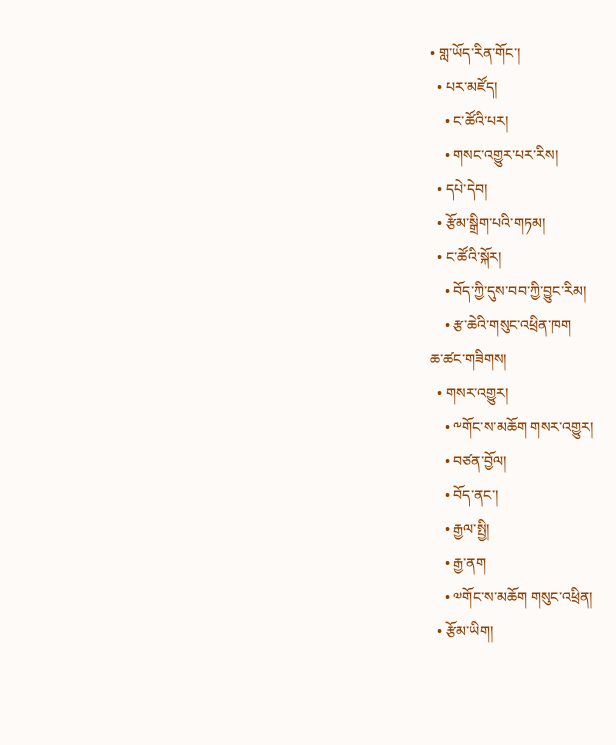• གླ་ཡོད་རིན་གོང་།
  • པར་མཛོད།
    • ང་ཚོའི་པར།
    • གསང་འགྱུར་པར་རིས།
  • དཔེ་དེབ།
  • རྩོམ་སྒྲིག་པའི་གཏམ།
  • ང་ཚོའི་སྐོར།
    • བོད་ཀྱི་དུས་བབ་ཀྱི་བྱུང་རིམ།
    • རྩ་ཆེའི་གསུང་འཕྲིན་ཁག
ཆ་ཚང་གཟིགས།
  • གསར་འགྱུར།
    • ༸གོང་ས་མཆོག གསར་འགྱུར།
    • བཙན་བྱོལ།
    • བོད་ནང་།
    • རྒྱལ་སྤྱི།
    • རྒྱ་ནག
    • ༧གོང་ས་མཆོག གསུང་འཕྲིན།
  • རྩོམ་ཡིག།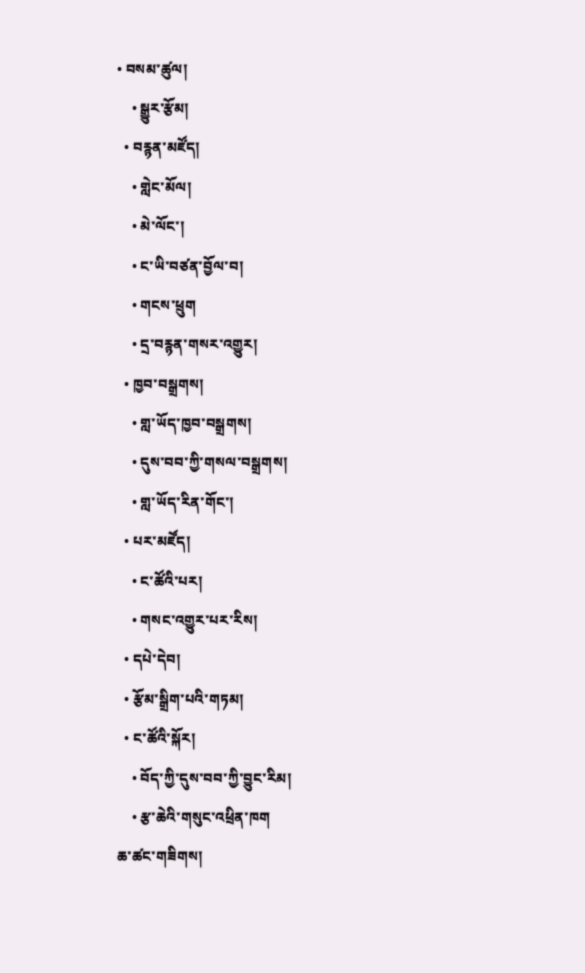• བསམ་ཚུལ།
    • སྒྱུར་རྩོམ།
  • བརྙན་མཛོད།
    • གླེང་མོལ།
    • མེ་ལོང་།
    • ང་ཡི་བཙན་བྱོལ་བ།
    • གངས་ཕྲུག
    • དྲ་བརྙན་གསར་འགྱུར།
  • ཁྱབ་བསྒྲགས།
    • གླ་ཡོད་ཁྱབ་བསྒྲགས།
    • དུས་བབ་ཀྱི་གསལ་བསྒྲགས།
    • གླ་ཡོད་རིན་གོང་།
  • པར་མཛོད།
    • ང་ཚོའི་པར།
    • གསང་འགྱུར་པར་རིས།
  • དཔེ་དེབ།
  • རྩོམ་སྒྲིག་པའི་གཏམ།
  • ང་ཚོའི་སྐོར།
    • བོད་ཀྱི་དུས་བབ་ཀྱི་བྱུང་རིམ།
    • རྩ་ཆེའི་གསུང་འཕྲིན་ཁག
ཆ་ཚང་གཟིགས།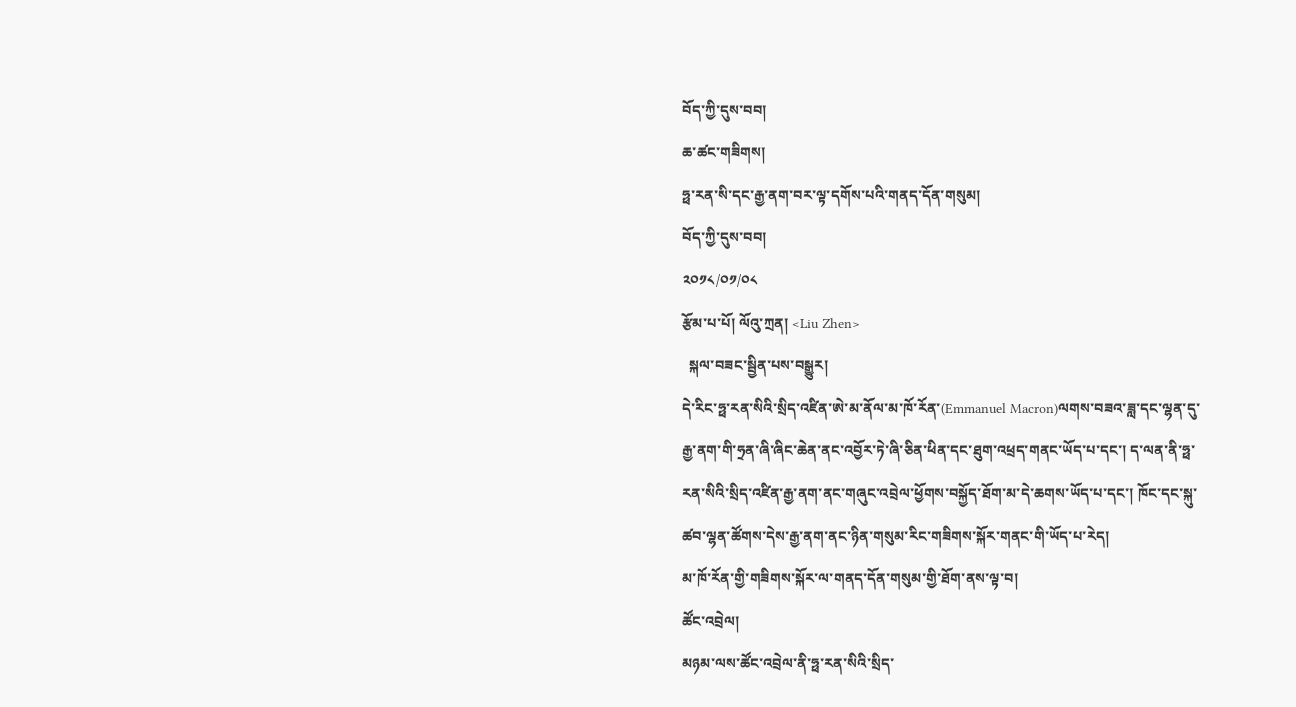བོད་ཀྱི་དུས་བབ།
ཆ་ཚང་གཟིགས།
ཧྥ་རན་སི་དང་རྒྱ་ནག་བར་ལྟ་དགོས་པའི་གནད་དོན་གསུམ།
བོད་ཀྱི་དུས་བབ།
༢༠༡༨/༠༡/༠༨
རྩོམ་པ་པོ། ལོའུ་ཀྲན། <Liu Zhen>
  སྐལ་བཟང་སྦྱིན་པས་བསྒྱུར།
དེ་རིང་ཧྥ་རན་སིའི་སྲིད་འཛིན་ཨེ་མ་ནོལ་མ་ཁོ་རོན་(Emmanuel Macron)ལགས་བཟའ་ཟླ་དང་ལྷན་དུ་རྒྱ་ནག་གི་ཧྲན་ཞི་ཞིང་ཆེན་ནང་འབྱོར་ཏེ་ཞི་ཅིན་ཕིན་དང་ཐུག་འཕྲད་གནང་ཡོད་པ་དང་། ད་ལན་ནི་ཧྥ་རན་སིའི་སྲིད་འཛིན་རྒྱ་ནག་ནང་གཞུང་འབྲེལ་ཕྱོགས་བསྐྱོད་ཐོག་མ་དེ་ཆགས་ཡོད་པ་དང་། ཁོང་དང་སྐུ་ཚབ་ལྷན་ཚོགས་དེས་རྒྱ་ནག་ནང་ཉིན་གསུམ་རིང་གཟིགས་སྐོར་གནང་གི་ཡོད་པ་རེད།
མ་ཁོ་རོན་གྱི་གཟིགས་སྐོར་ལ་གནད་དོན་གསུམ་གྱི་ཐོག་ནས་ལྟ་བ།
ཚོང་འབྲེལ།
མཉམ་ལས་ཚོང་འབྲེལ་ནི་ཧྥ་རན་སིའི་སྲིད་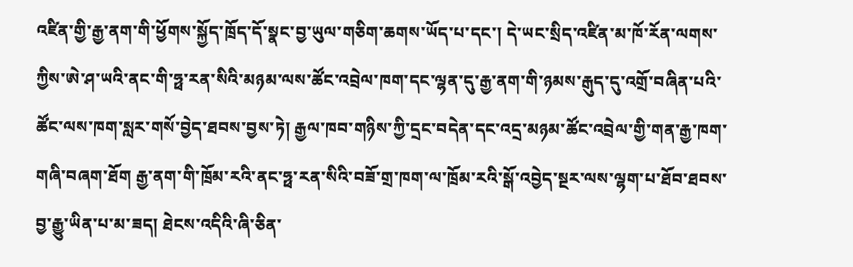འཛིན་གྱི་རྒྱ་ནག་གི་ཕྱོགས་སྐྱོད་ཁྲོད་དོ་སྣང་བྱ་ཡུལ་གཅིག་ཆགས་ཡོད་པ་དང་། དེ་ཡང་སྲིད་འཛིན་མ་ཁོ་རོན་ལགས་ཀྱིས་ཨེ་ཤ་ཡའི་ནང་གི་ཧྥ་རན་སིའི་མཉམ་ལས་ཚོང་འབྲེལ་ཁག་དང་ལྷན་དུ་རྒྱ་ནག་གི་ཉམས་རྒུད་དུ་འགྲོ་བཞིན་པའི་ཚོང་ལས་ཁག་སླར་གསོ་བྱེད་ཐབས་བྱས་ཏེ། རྒྱལ་ཁབ་གཉིས་ཀྱི་དྲང་བདེན་དང་འདྲ་མཉམ་ཚོང་འབྲེལ་གྱི་གན་རྒྱ་ཁག་གཞི་བཞག་ཐོག རྒྱ་ནག་གི་ཁྲོམ་རའི་ནང་ཧྥ་རན་སིའི་བཟོ་གྲ་ཁག་ལ་ཁྲོམ་རའི་སྒོ་འབྱེད་སྔར་ལས་ལྷག་པ་ཐོབ་ཐབས་བྱ་རྒྱུ་ཡིན་པ་མ་ཟད། ཐེངས་འདིའི་ཞི་ཅིན་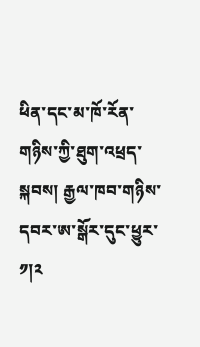ཕིན་དང་མ་ཁོ་རོན་གཉིས་ཀྱི་ཐུག་འཕྲད་སྐབས། རྒྱལ་ཁབ་གཉིས་དབར་ཨ་སྒོར་དུང་ཕྱུར་ ༡།༢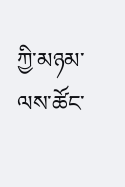ཀྱི་མཉམ་ལས་ཚོང་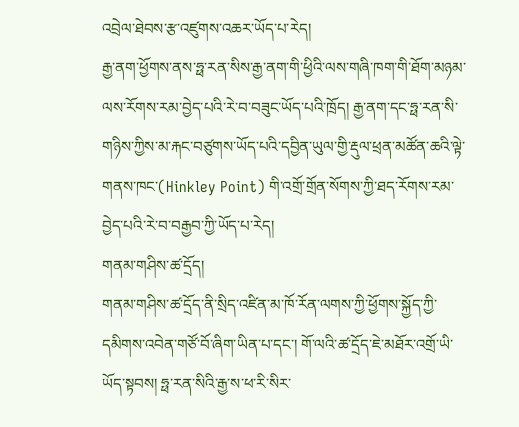འབྲེལ་ཐེབས་རྩ་འཛུགས་འཆར་ཡོད་པ་རེད།
རྒྱ་ནག་ཕྱོགས་ནས་ཧྥ་རན་སིས་རྒྱ་ནག་གི་ཕྱིའི་ལས་གཞི་ཁག་གི་ཐོག་མཉམ་ལས་རོགས་རམ་བྱེད་པའི་རེ་བ་བཟུང་ཡོད་པའི་ཁྲོད། རྒྱ་ནག་དང་ཧྥ་རན་སི་གཉིས་ཀྱིས་མ་རྐང་བཙུགས་ཡོད་པའི་དབྱིན་ཡུལ་གྱི་རྡུལ་ཕྲན་མཚོན་ཆའི་ལྟེ་གནས་ཁང་(Hinkley Point) གི་འགྲོ་གྲོན་སོགས་ཀྱི་ཐད་རོགས་རམ་བྱེད་པའི་རེ་བ་བརྒྱབ་ཀྱི་ཡོད་པ་རེད།
གནམ་གཤིས་ཚ་དྲོད།
གནམ་གཤིས་ཚ་དྲོད་ནི་སྲིད་འཛིན་མ་ཁོ་རོན་ལགས་ཀྱི་ཕྱོགས་སྐྱོད་ཀྱི་དམིགས་འབེན་གཙོ་བོ་ཞིག་ཡིན་པ་དང་། གོ་ལའི་ཚ་དྲོད་ཇེ་མཐོར་འགྲོ་ཡི་ཡོད་སྟབས། ཧྥ་རན་སིའི་རྒྱ་ས་ཕ་རི་སིར་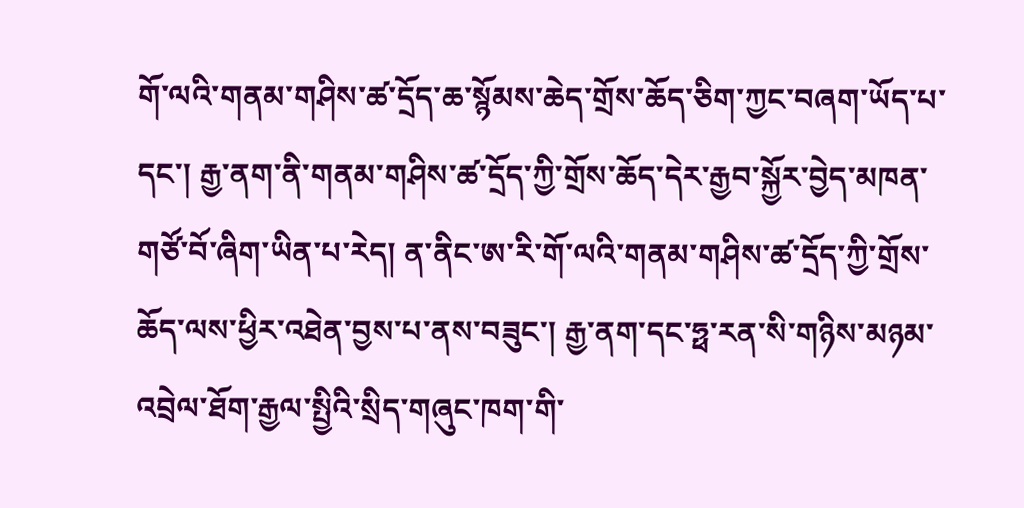གོ་ལའི་གནམ་གཤིས་ཚ་དྲོད་ཆ་སྙོམས་ཆེད་གྲོས་ཆོད་ཅིག་ཀྱང་བཞག་ཡོད་པ་དང་། རྒྱ་ནག་ནི་གནམ་གཤིས་ཚ་དྲོད་ཀྱི་གྲོས་ཆོད་དེར་རྒྱབ་སྐྱོར་བྱེད་མཁན་གཙོ་བོ་ཞིག་ཡིན་པ་རེད། ན་ནིང་ཨ་རི་གོ་ལའི་གནམ་གཤིས་ཚ་དྲོད་ཀྱི་གྲོས་ཆོད་ལས་ཕྱིར་འཐེན་བྱས་པ་ནས་བཟུང་། རྒྱ་ནག་དང་ཧྥ་རན་སི་གཉིས་མཉམ་འབྲེལ་ཐོག་རྒྱལ་སྤྱིའི་སྲིད་གཞུང་ཁག་གི་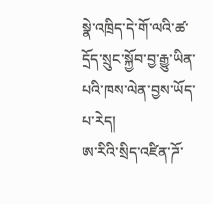སྣེ་འཁྲིད་དེ་གོ་ལའི་ཚ་དྲོད་སྲུང་སྐྱོབ་བྱ་རྒྱུ་ཡིན་པའི་ཁས་ལེན་བྱས་ཡོད་པ་རེད།
ཨ་རིའི་སྲིད་འཛིན་ཌོ་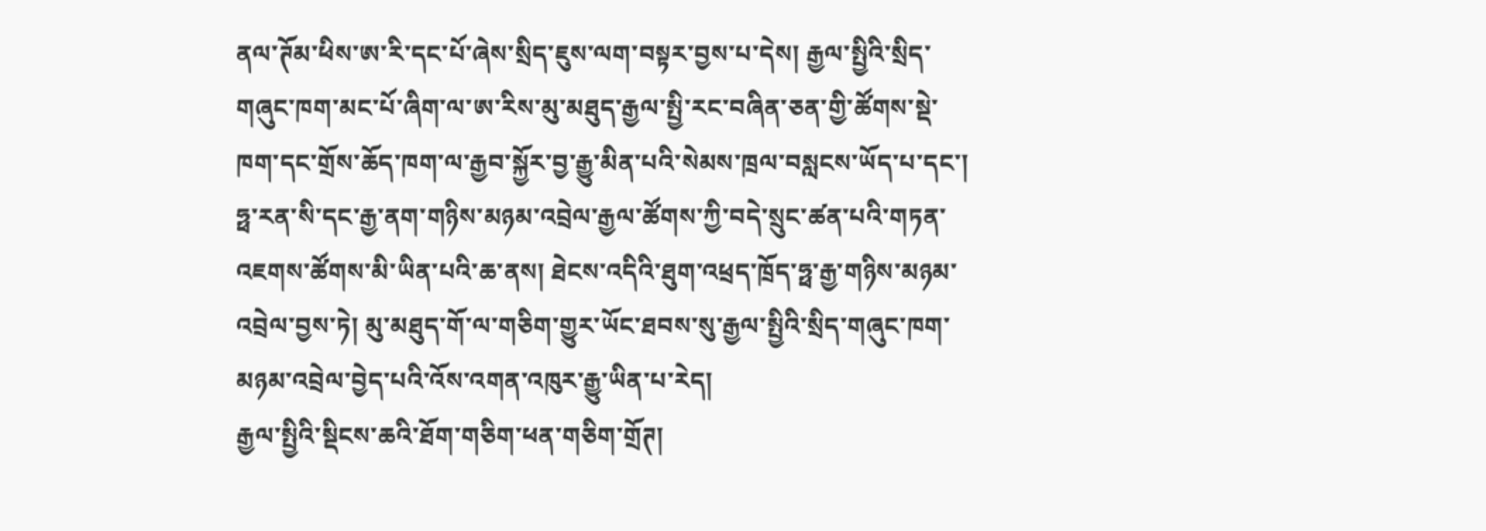ནལ་ཊོམ་ཕིས་ཨ་རི་དང་པོ་ཞེས་སྲིད་ཇུས་ལག་བསྟར་བྱས་པ་དེས། རྒྱལ་སྤྱིའི་སྲིད་གཞུང་ཁག་མང་པོ་ཞིག་ལ་ཨ་རིས་མུ་མཐུད་རྒྱལ་སྤྱི་རང་བཞིན་ཅན་གྱི་ཚོགས་སྡེ་ཁག་དང་གྲོས་ཆོད་ཁག་ལ་རྒྱབ་སྐྱོར་བྱ་རྒྱུ་མིན་པའི་སེམས་ཁྲལ་བསླངས་ཡོད་པ་དང་། ཧྥ་རན་སི་དང་རྒྱ་ནག་གཉིས་མཉམ་འབྲེལ་རྒྱལ་ཚོགས་ཀྱི་བདེ་སྲུང་ཚན་པའི་གཏན་འཇགས་ཚོགས་མི་ཡིན་པའི་ཆ་ནས། ཐེངས་འདིའི་ཐུག་འཕྲད་ཁྲོད་ཧྥ་རྒྱ་གཉིས་མཉམ་འབྲེལ་བྱས་ཏེ། མུ་མཐུད་གོ་ལ་གཅིག་གྱུར་ཡོང་ཐབས་སུ་རྒྱལ་སྤྱིའི་སྲིད་གཞུང་ཁག་མཉམ་འབྲེལ་བྱེད་པའི་འོས་འགན་འཁུར་རྒྱུ་ཡིན་པ་རེད།
རྒྱལ་སྤྱིའི་སྡིངས་ཆའི་ཐོག་གཅིག་ཕན་གཅིག་གྲོཊ།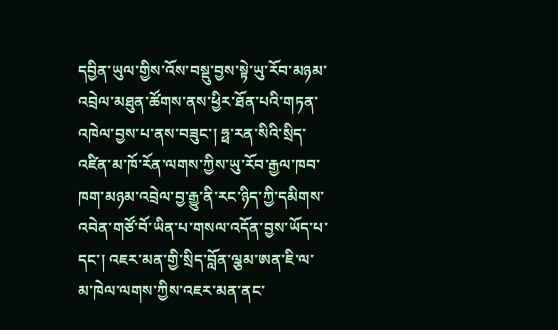དབྱིན་ཡུལ་གྱིས་འོས་བསྡུ་བྱས་སྟེ་ཡུ་རོབ་མཉམ་འབྲེལ་མཐུན་ཚོགས་ནས་ཕྱིར་ཐོན་པའི་གཏན་འཁེལ་བྱས་པ་ནས་བཟུང་། ཧྥ་རན་སིའི་སྲིད་འཛིན་མ་ཁོ་རོན་ལགས་ཀྱིས་ཡུ་རོབ་རྒྱལ་ཁབ་ཁག་མཉམ་འབྲེལ་བྱ་རྒྱུ་ནི་རང་ཉིད་ཀྱི་དམིགས་འབེན་གཙོ་བོ་ཡིན་པ་གསལ་འདོན་བྱས་ཡོད་པ་དང་། འཇར་མན་གྱི་སྲིད་བློན་ལྕམ་ཨན་ཇི་ལ་མ་ཁེལ་ལགས་ཀྱིས་འཇར་མན་ནང་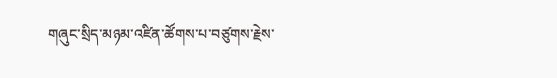གཞུང་སྲིད་མཉམ་འཛིན་ཚོགས་པ་བཙུགས་རྗེས་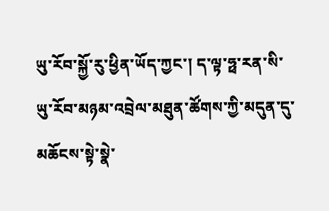ཡུ་རོབ་སྐྱོ་རུ་ཕྱིན་ཡོད་ཀྱང་། ད་ལྟ་ཧྥ་རན་སི་ཡུ་རོབ་མཉམ་འབྲེལ་མཐུན་ཚོགས་ཀྱི་མདུན་དུ་མཆོངས་སྟེ་སྣེ་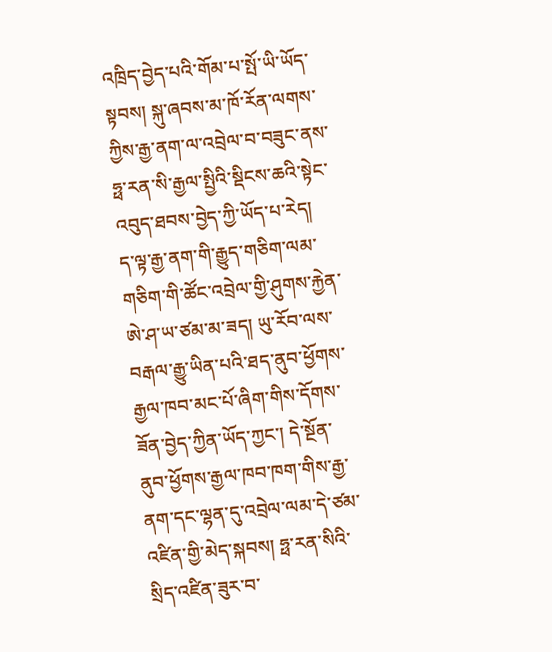འཁྲིད་བྱེད་པའི་གོམ་པ་སྤོ་ཡི་ཡོད་སྟབས། སྐུ་ཞབས་མ་ཁོ་རོན་ལགས་ཀྱིས་རྒྱ་ནག་ལ་འབྲེལ་བ་བཟུང་ནས་ཧྥ་རན་སི་རྒྱལ་སྤྱིའི་སྡིངས་ཆའི་སྟེང་འབུད་ཐབས་བྱེད་ཀྱི་ཡོད་པ་རེད།
ད་ལྟ་རྒྱ་ནག་གི་རྒྱུད་གཅིག་ལམ་གཅིག་གི་ཚོང་འབྲེལ་གྱི་ཤུགས་རྐྱེན་ཨེ་ཤ་ཡ་ཙམ་མ་ཟད། ཡུ་རོབ་ལས་བརྒལ་རྒྱུ་ཡིན་པའི་ཐད་ནུབ་ཕྱོགས་རྒྱལ་ཁབ་མང་པོ་ཞིག་གིས་དོགས་ཟོན་བྱེད་ཀྱིན་ཡོད་ཀྱང་། དེ་སྔོན་ནུབ་ཕྱོགས་རྒྱལ་ཁབ་ཁག་གིས་རྒྱ་ནག་དང་ལྷན་དུ་འབྲེལ་ལམ་དེ་ཙམ་འཛིན་གྱི་མེད་སྐབས། ཧྥ་རན་སིའི་སྲིད་འཛིན་ཟུར་བ་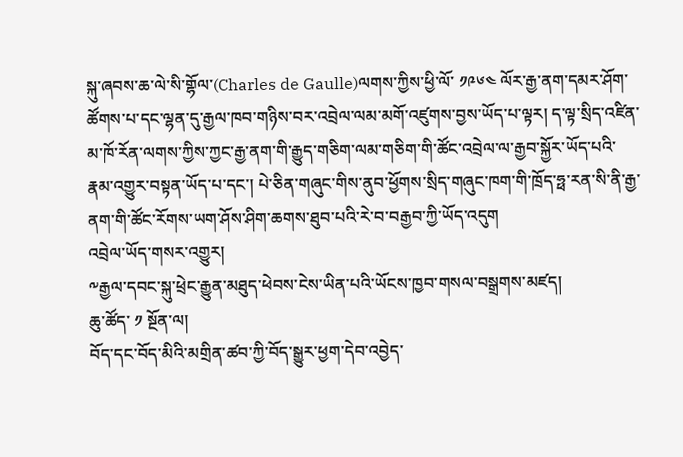སྐུ་ཞབས་ཆ་ལེ་སི་གྷོལ་(Charles de Gaulle)ལགས་ཀྱིས་ཕྱི་ལོ་ ༡༩༦༤ ལོར་རྒྱ་ནག་དམར་ཤོག་ཚོགས་པ་དང་ལྷན་དུ་རྒྱལ་ཁབ་གཉིས་བར་འབྲེལ་ལམ་མགོ་འཛུགས་བྱས་ཡོད་པ་ལྟར། ད་ལྟ་སྲིད་འཛིན་མ་ཁོ་རོན་ལགས་ཀྱིས་ཀྱང་རྒྱ་ནག་གི་རྒྱུད་གཅིག་ལམ་གཅིག་གི་ཚོང་འབྲེལ་ལ་རྒྱབ་སྐྱོར་ཡོད་པའི་རྣམ་འགྱུར་བསྟན་ཡོད་པ་དང་། པེ་ཅིན་གཞུང་གིས་ནུབ་ཕྱོགས་སྲིད་གཞུང་ཁག་གི་ཁྲོད་ཧྥ་རན་སི་ནི་རྒྱ་ནག་གི་ཚོང་རོགས་ཡག་ཤོས་ཤིག་ཆགས་ཐུབ་པའི་རེ་བ་བརྒྱབ་ཀྱི་ཡོད་འདུག
འབྲེལ་ཡོད་གསར་འགྱུར།
༸རྒྱལ་དབང་སྐུ་ཕྲེང་རྒྱུན་མཐུད་ཕེབས་ངེས་ཡིན་པའི་ཡོངས་ཁྱབ་གསལ་བསྒྲགས་མཛད།
ཆུ་ཚོད་ ༡ སྔོན་ལ།
བོད་དང་བོད་མིའི་མགྲིན་ཚབ་ཀྱི་བོད་སྒྱུར་ཕྱག་དེབ་འབྱེད་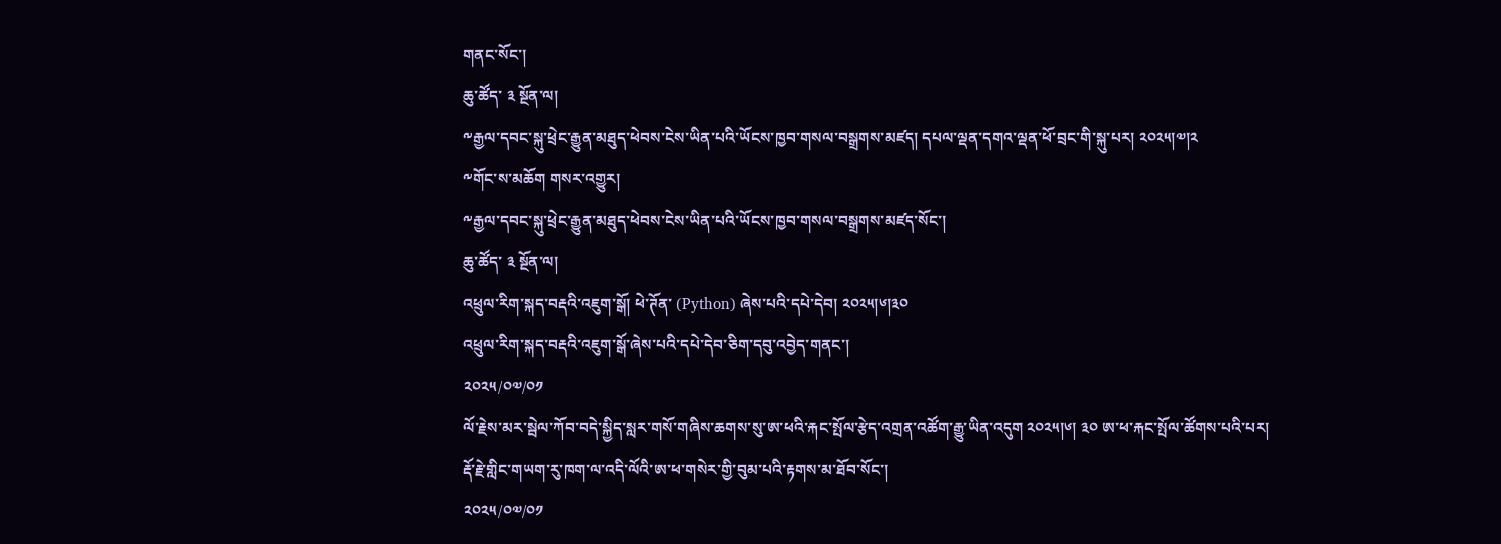གནང་སོང་།
ཆུ་ཚོད་ ༣ སྔོན་ལ།
༸རྒྱལ་དབང་སྐུ་ཕྲེང་རྒྱུན་མཐུད་ཕེབས་ངེས་ཡིན་པའི་ཡོངས་ཁྱབ་གསལ་བསྒྲགས་མཛད། དཔལ་ལྡན་དགའ་ལྡན་ཕོ་བྲང་གི་སྐུ་པར། ༢༠༢༥།༧།༢
༸གོང་ས་མཆོག གསར་འགྱུར།
༸རྒྱལ་དབང་སྐུ་ཕྲེང་རྒྱུན་མཐུད་ཕེབས་ངེས་ཡིན་པའི་ཡོངས་ཁྱབ་གསལ་བསྒྲགས་མཛད་སོང་།
ཆུ་ཚོད་ ༣ སྔོན་ལ།
འཕྲུལ་རིག་སྐད་བརྡའི་འཇུག་སྒོ། ཕེ་ཊོན་ (Python) ཞེས་པའི་དཔེ་དེབ། ༢༠༢༥།༦།༣༠
འཕྲུལ་རིག་སྐད་བརྡའི་འཇུག་སྒོ་ཞེས་པའི་དཔེ་དེབ་ཅིག་དབུ་འབྱེད་གནང་།
༢༠༢༥/༠༧/༠༡
ལོ་རྗེས་མར་སྦེལ་ཀོབ་བདེ་སྐྱིད་སླར་གསོ་གཞིས་ཆགས་སུ་ཨ་ཕའི་རྐང་སྤོལ་རྩེད་འགྲན་འཚོག་རྒྱུ་ཡིན་འདུག ༢༠༢༥།༦། ༣༠ ཨ་ཕ་རྐང་སྤོལ་ཚོགས་པའི་པར།
རྡོ་རྗེ་གླིང་གཡག་རུ་ཁག་ལ་འདི་ལོའི་ཨ་ཕ་གསེར་གྱི་བུམ་པའི་རྟགས་མ་ཐོབ་སོང་།
༢༠༢༥/༠༧/༠༡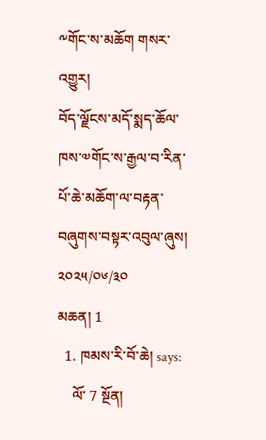༸གོང་ས་མཆོག གསར་འགྱུར།
བོད་ལྗོངས་མདོ་སྨད་ཆོལ་ཁས་༧གོང་ས་རྒྱལ་བ་རིན་པོ་ཆེ་མཆོག་ལ་བརྟན་བཞུགས་བསྟར་འབུལ་ཞུས།
༢༠༢༥/༠༦/༣༠
མཆན། 1
  1. ཁམས་རི་བོ་ཆེ། says:
    ལོ་ 7 སྔོན།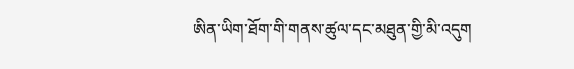ཨིན་ཡིག་ཐོག་གི་གནས་ཚུལ་དང་མཐུན་གྱི་མི་འདུག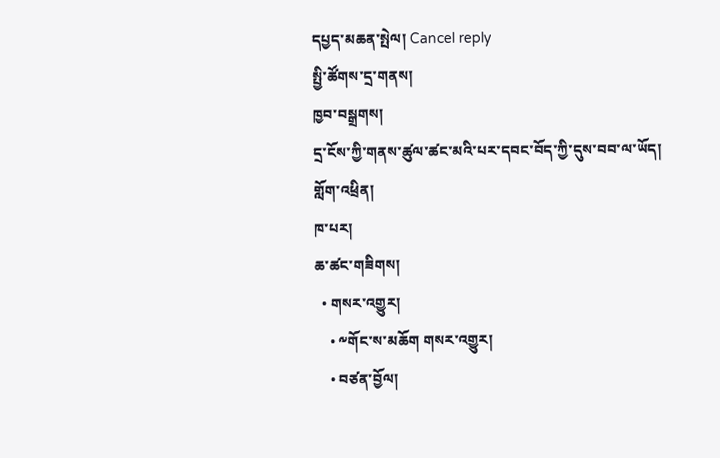དཔྱད་མཆན་སྤེལ། Cancel reply
སྤྱི་ཚོགས་དྲ་གནས།
ཁྱབ་བསྒྲགས།
དྲ་ངོས་ཀྱི་གནས་ཚུལ་ཚང་མའི་པར་དབང་བོད་ཀྱི་དུས་བབ་ལ་ཡོད།
གློག་འཕྲིན།
ཁ་པར།
ཆ་ཚང་གཟིགས།
  • གསར་འགྱུར།
    • ༸གོང་ས་མཆོག གསར་འགྱུར།
    • བཙན་བྱོལ།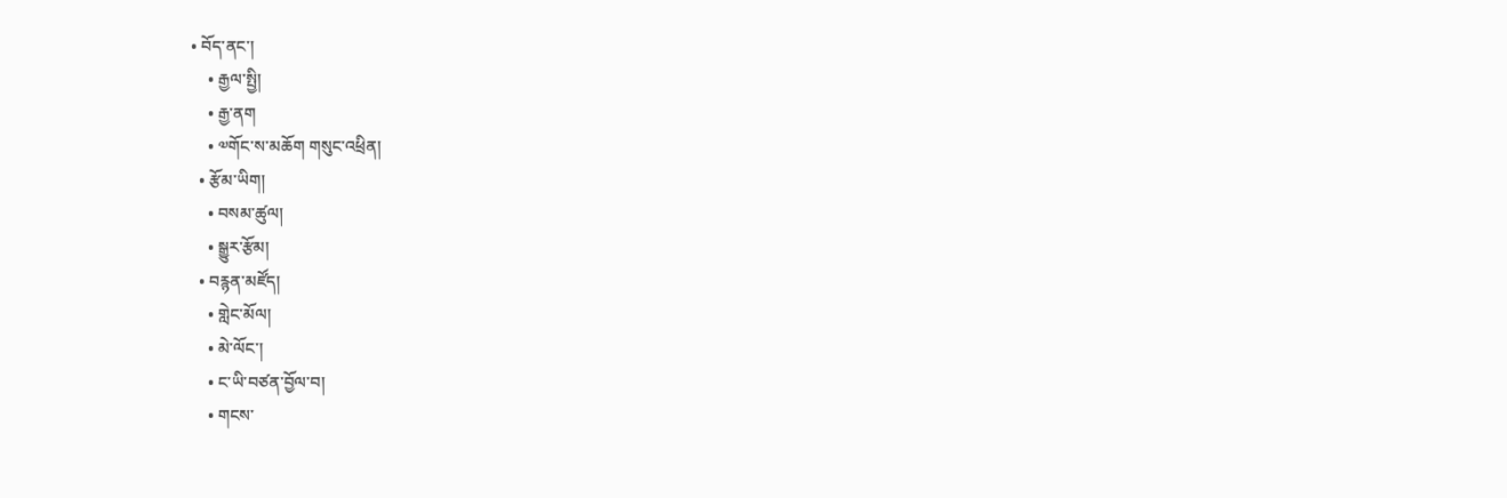• བོད་ནང་།
    • རྒྱལ་སྤྱི།
    • རྒྱ་ནག
    • ༧གོང་ས་མཆོག གསུང་འཕྲིན།
  • རྩོམ་ཡིག།
    • བསམ་ཚུལ།
    • སྒྱུར་རྩོམ།
  • བརྙན་མཛོད།
    • གླེང་མོལ།
    • མེ་ལོང་།
    • ང་ཡི་བཙན་བྱོལ་བ།
    • གངས་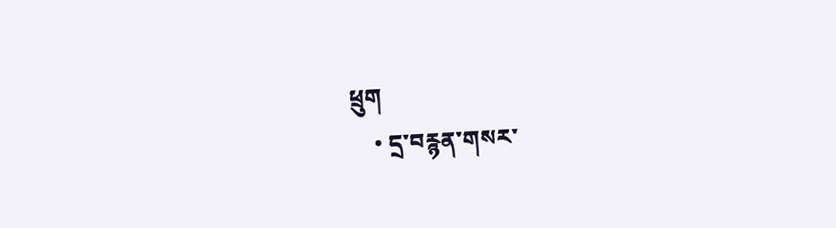ཕྲུག
    • དྲ་བརྙན་གསར་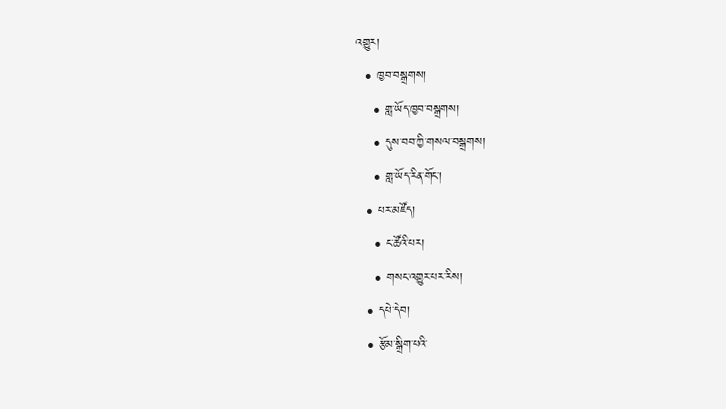འགྱུར།
  • ཁྱབ་བསྒྲགས།
    • གླ་ཡོད་ཁྱབ་བསྒྲགས།
    • དུས་བབ་ཀྱི་གསལ་བསྒྲགས།
    • གླ་ཡོད་རིན་གོང་།
  • པར་མཛོད།
    • ང་ཚོའི་པར།
    • གསང་འགྱུར་པར་རིས།
  • དཔེ་དེབ།
  • རྩོམ་སྒྲིག་པའི་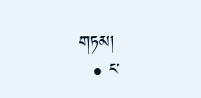གཏམ།
  • ང་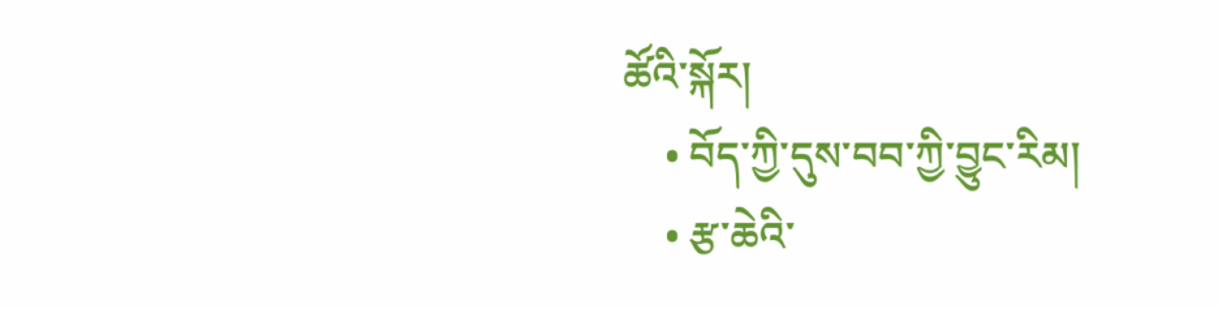ཚོའི་སྐོར།
    • བོད་ཀྱི་དུས་བབ་ཀྱི་བྱུང་རིམ།
    • རྩ་ཆེའི་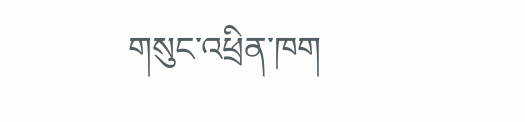གསུང་འཕྲིན་ཁག